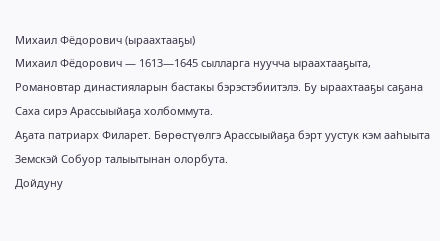Михаил Фёдорович (ыраахтааҕы)
Михаил Фёдорович — 1613—1645 сылларга нуучча ыраахтааҕыта, Романовтар династияларын бастакы бэрэстэбиитэлэ. Бу ыраахтааҕы саҕана Саха сирэ Арассыыйаҕа холбоммута.
Аҕата патриарх Филарет. Бөрөстүөлгэ Арассыыйаҕа бэрт уустук кэм ааһыыта Земскэй Собуор талыытынан олорбута.
Дойдуну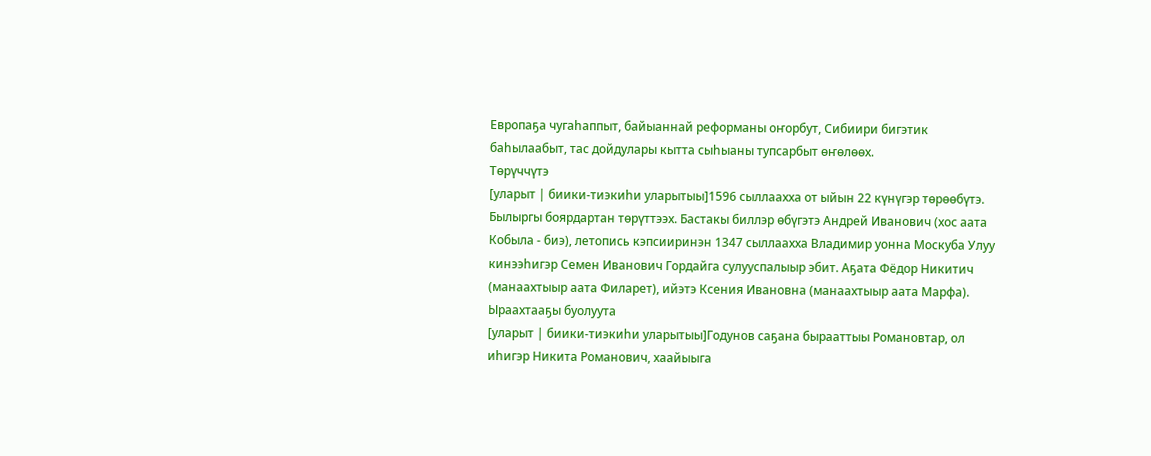Европаҕа чугаһаппыт, байыаннай реформаны оҥорбут, Сибиири бигэтик баһылаабыт, тас дойдулары кытта сыһыаны тупсарбыт өҥөлөөх.
Төрүччүтэ
[уларыт | биики-тиэкиһи уларытыы]1596 сыллаахха от ыйын 22 күнүгэр төрөөбүтэ. Былыргы боярдартан төрүттээх. Бастакы биллэр өбүгэтэ Андрей Иванович (хос аата Кобыла - биэ), летопись кэпсииринэн 1347 сыллаахха Владимир уонна Москуба Улуу кинээһигэр Семен Иванович Гордайга сулууспалыыр эбит. Аҕата Фёдор Никитич (манаахтыыр аата Филарет), ийэтэ Ксения Ивановна (манаахтыыр аата Марфа).
Ыраахтааҕы буолуута
[уларыт | биики-тиэкиһи уларытыы]Годунов саҕана бырааттыы Романовтар, ол иһигэр Никита Романович, хаайыыга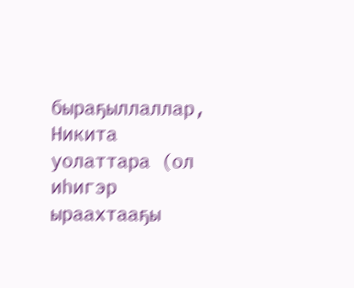быраҕыллаллар, Никита уолаттара (ол иһигэр ыраахтааҕы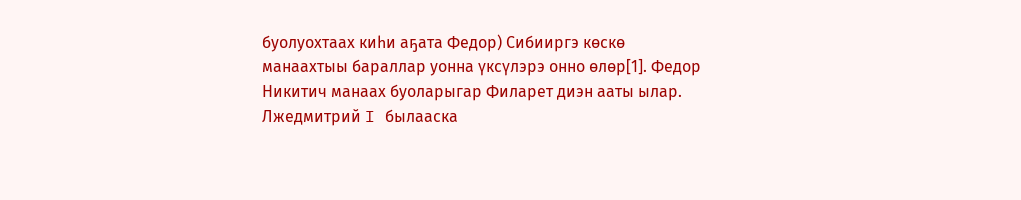буолуохтаах киһи аҕата Федор) Сибииргэ көскө манаахтыы бараллар уонна үксүлэрэ онно өлөр[1]. Федор Никитич манаах буоларыгар Филарет диэн ааты ылар. Лжедмитрий I былааска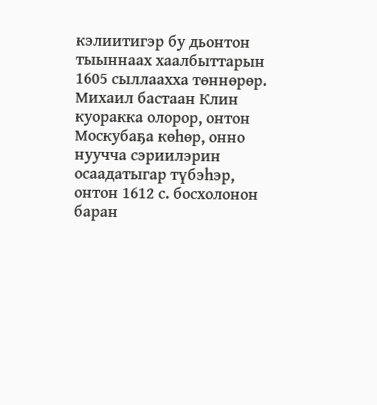кэлиитигэр бу дьонтон тыыннаах хаалбыттарын 1605 сыллаахха төннөрөр.
Михаил бастаан Клин куоракка олорор, онтон Москубаҕа көһөр, онно нуучча сэриилэрин осаадатыгар түбэһэр, онтон 1612 с. босхолонон баран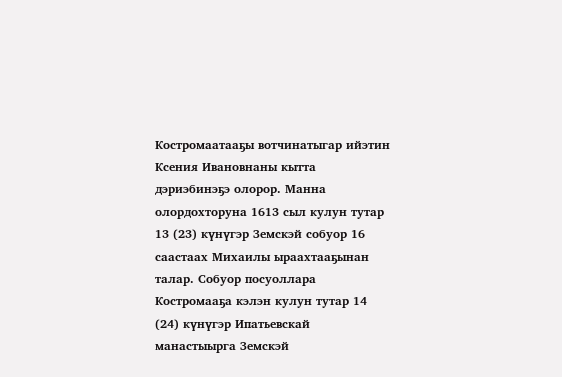Костромаатааҕы вотчинатыгар ийэтин Ксения Ивановнаны кытта дэриэбинэҕэ олорор. Манна олордохторуна 1613 сыл кулун тутар 13 (23) күнүгэр Земскэй собуор 16 саастаах Михаилы ыраахтааҕынан талар. Собуор посуоллара Костромааҕа кэлэн кулун тутар 14 (24) күнүгэр Ипатьевскай манастыырга Земскэй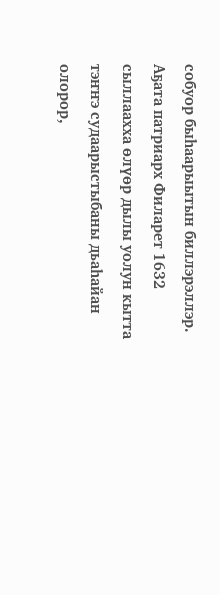собуор быһаарыытын биллэрэллэр.
Аҕата патриарх Филарет 1632 сыллаахха өлүөр дылы уолун кытта тэҥҥэ судаарыстыбаны дьаһайан олорор,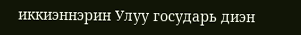иккиэннэрин Улуу государь диэн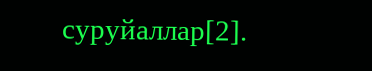суруйаллар[2].